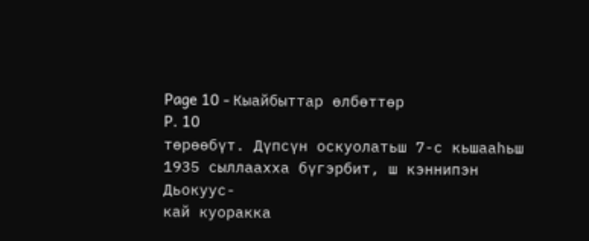Page 10 - Кыайбыттар өлбөттөр
P. 10
төрөөбүт. Дүпсүн оскуолатьш 7-с кьшааһьш
1935 сыллаахха бүгэрбит, ш кэннипэн Дьокуус-
кай куоракка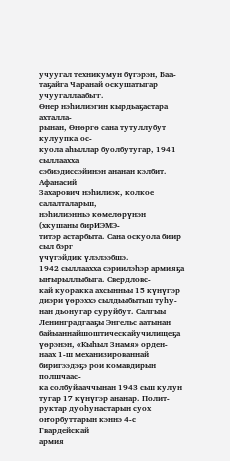учуугал техникумун бүгэрэн, Баа-
таҕайга Чаранай оскушатыгар учуугаллаабьгг.
Өнер нэһилиэгин кырдьаҕастара ахталла-
рынан, Өнөргө сана тутуллубут кулуупка ос-
куола аһыллар буолбутугар, 1941 сыллаахха
сэбиэдиссэйинэн ананан кэлбит. Афанасий
Захарович нэһилиэк, колкое салалталарьш,
нэһилиэнньэ көмелөрүнэн (хкушаны бирИЭМЭ-
титэр астарбыта. Сана оскуола биир сыл бэрг
үчүгэйдик үлэлээбшэ.
1942 сыллаахха сэриилэһэр армияҕа ыҥырыллыбыга. Свердловс-
кай куоракка ахсынньы 15 күнүгэр диэри үөрэххэ сылдьыбытьш туһу-
нан дьонугар суруйбут. Салгыы Ленинградгааҕы Энгельс аатынан
байыаннайшоштическайучилищеҕа үөрэнэн, «Кыһыл Знамя» орден-
наах 1-ш механизированнай биригээдэҕэ рои комавдирын полшчаас-
ка солбуйааччынан 1943 сьш кулун тугар 17 күнүгэр ананар. Полит-
руктар дуоһунастарын суох оҥорбуттарын кэннэ 4-с Гвардейскай
армия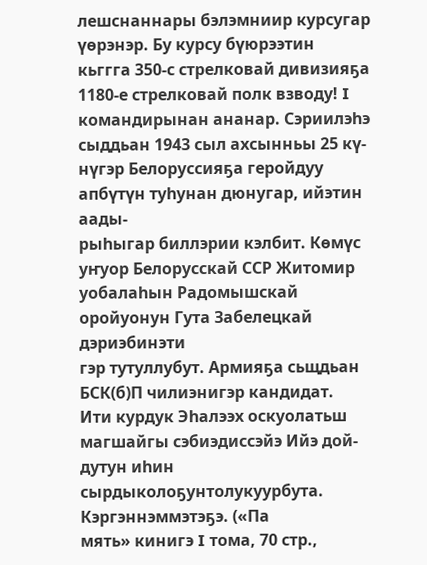лешснаннары бэлэмниир курсугар үөрэнэр. Бу курсу бүюрээтин
кьггга 350-с стрелковай дивизияҕа 1180-е стрелковай полк взводу! I
командирынан ананар. Сэриилэһэ сыддьан 1943 сыл ахсынньы 25 кү-
нүгэр Белоруссияҕа геройдуу апбүтүн туһунан дюнугар, ийэтин аады-
рыһыгар биллэрии кэлбит. Көмүс уҥуор Белорусскай ССР Житомир
уобалаһын Радомышскай оройуонун Гута Забелецкай дэриэбинэти
гэр тутуллубут. Армияҕа сьщдьан БСК(б)П чилиэнигэр кандидат.
Ити курдук Эһалээх оскуолатьш магшайгы сэбиэдиссэйэ Ийэ дой-
дутун иһин сырдыколоҕунтолукуурбута. Кэргэннэммэтэҕэ. («Па
мять» кинигэ I тома, 70 стр.,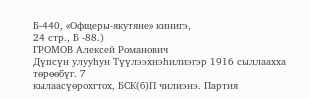Б-440, «Офщеры-якутяне» кинигэ,
24 стр., Б -88.)
ГРОМОВ Алексей Романович
Дүпсүн улууһун Түүлээхнэһилиэгэр 1916 сыллаахха төрөөбүг. 7
кылаасүөрохгтох, БСК(б)П чилиэнэ. Партия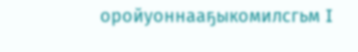оройуоннааҕыкомилсгьм I